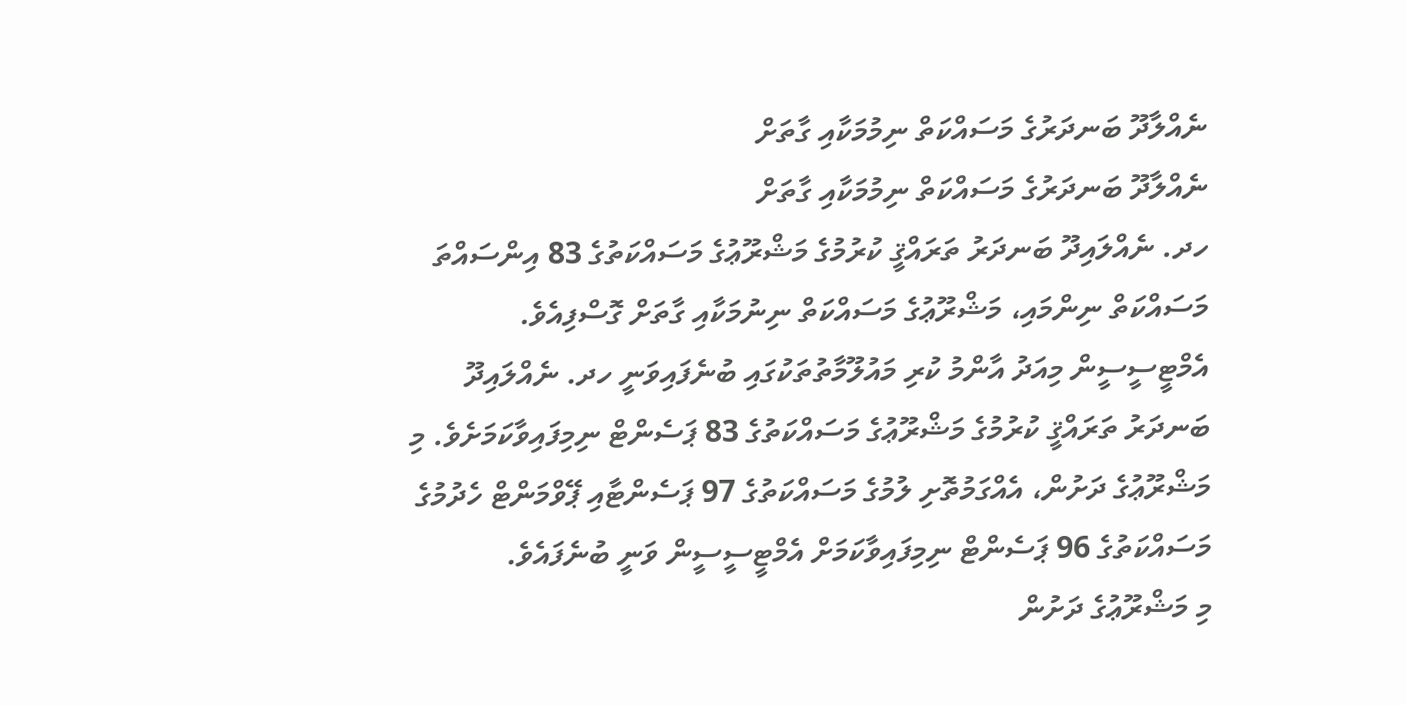ނެއްލާދޫ ބަނދަރުގެ މަސައްކަތް ނިމުމަކާއި ގާތަށް
ނެއްލާދޫ ބަނދަރުގެ މަސައްކަތް ނިމުމަކާއި ގާތަށް
ހދ. ނެއްލައިދޫ ބަނދަރު ތަރައްޤީ ކުރުމުގެ މަޝްރޫޢުގެ މަސައްކަތުގެ 83 އިންސައްތަ މަސައްކަތް ނިންމައި، މަޝްރޫޢުގެ މަސައްކަތް ނިނުމަކާއި ގާތަށް ގޮސްފިއެވެ.
އެމްޓީސީސީން މިއަދު އާންމު ކުރި މައުލޫމާތުތަކުގައި ބުނެފައިވަނީ ހދ. ނެއްލައިދޫ ބަނދަރު ތަރައްޤީ ކުރުމުގެ މަޝްރޫޢުގެ މަސައްކަތުގެ 83 ޕަސެންޓް ނިމިފައިވާކަމަށެވެ. މި މަޝްރޫޢުގެ ދަށުން، އެއްގަމުތޮށި ލުމުގެ މަސައްކަތުގެ 97 ޕަސެންޓާއި ޕޭވްމަންޓް ހެދުމުގެ މަސައްކަތުގެ 96 ޕަސެންޓް ނިމިފައިވާކަމަށް އެމްޓީސީސީން ވަނީ ބުނެފައެވެ.
މި މަޝްރޫޢުގެ ދަށުން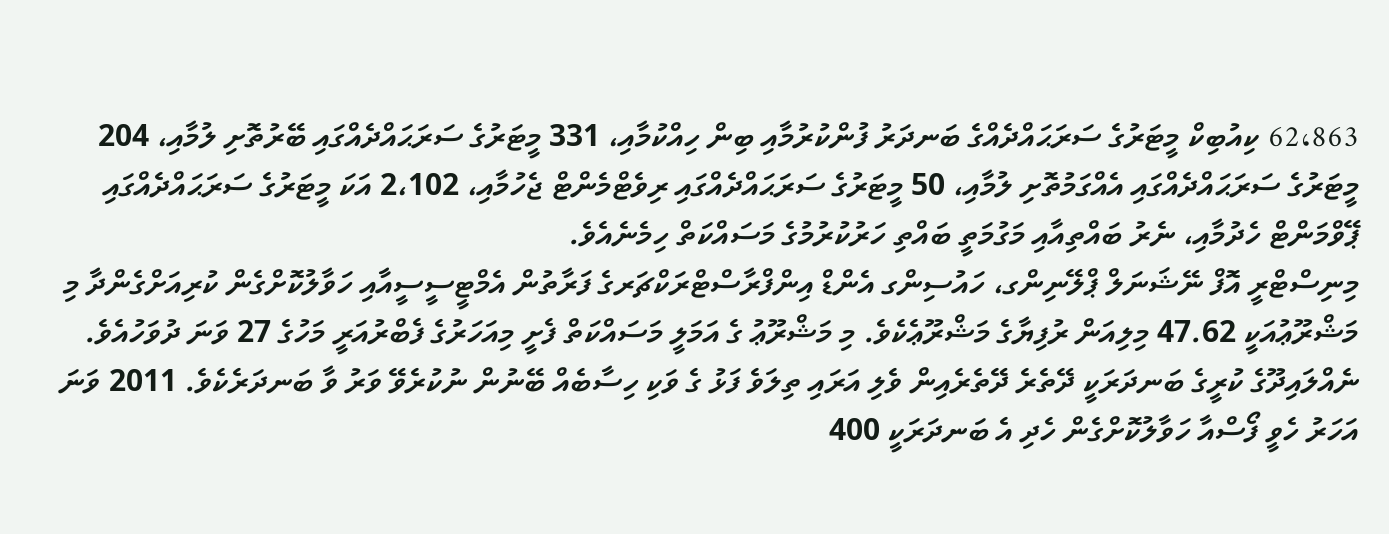62،863 ކިއުބިކް މީޓަރުގެ ސަރަޙައްދެއްގެ ބަނދަރު ފުންކުރުމާއި ބިން ހިއްކުމާއި، 331 މީޓަރުގެ ސަރަޙައްދެއްގައި ބޭރުތޮށި ލުމާއި، 204 މީޓަރުގެ ސަރަޙައްދެއްގައި އެއްގަމުތޮށި ލުމާއި، 50 މީޓަރުގެ ސަރަޙައްދެއްގައި ރިވެޓްމެންޓް ޖެހުމާއި، 2،102 އަކަ މީޓަރުގެ ސަރަޙައްދެއްގައި ޕޭވްމަންޓް ހެދުމާއި، ނެރު ބައްތިއާއި މަގުމަތީ ބައްތި ހަރުކުރުމުގެ މަސައްކަތް ހިމެނެއެވެ.
މިނިސްޓްރީ އޮފް ނޭޝަނަލް ޕްލޭނިންގ، ހައުސިންގ އެންޑް އިންފްރާސްޓްރަކްޗަރގެ ފަރާތުން އެމްޓީސީސީއާއި ހަވާލުކޮށްގެން ކުރިއަށްގެންދާ މި މަޝްރޫޢުއަކީ 47.62 މިލިއަން ރުފިޔާގެ މަޝްރޫޢެކެވެ. މި މަޝްރޫޢު ގެ އަމަލީ މަސައްކަތް ފެށީ މިއަހަރުގެ ފެބްރުއަރީ މަހުގެ 27 ވަނަ ދުވަހުއެވެ.
ނެއްލައިދޫގެ ކުރީގެ ބަނދަރަކީ ދޭތެރެ ދޭތެރެއިން ވެލި އަރައި ތިލަވެ ފަޅު ގެ ވަކި ހިސާބެއް ބޭނުން ނުކުރެވޭ ވަރު ވާ ބަނދަރެކެވެ. 2011 ވަނަ އަހަރު ހެވީ ފޯސްއާ ހަވާލުކޮށްގެން ހެދި އެ ބަނދަރަކީ 400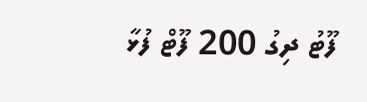ފޫޓު ދިގު 200 ފޫޓް ފުޅާ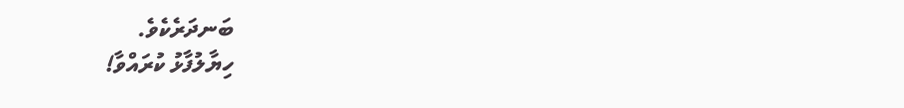ބަނދަރެކެވެ.
ހިޔާލުފާޅު ކުރައްވާ!